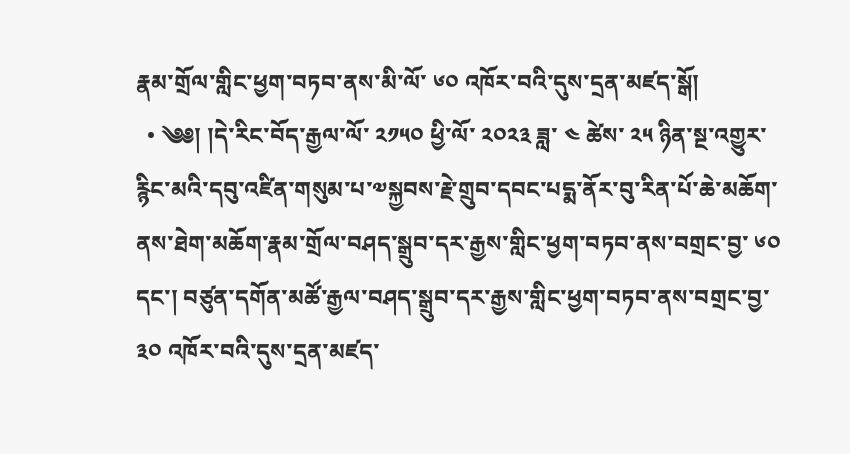རྣམ་གྲོལ་གླིང་ཕྱག་བཏབ་ནས་མི་ལོ་ ༦༠ འཁོར་བའི་དུས་དྲན་མཛད་སྒོ།
  • ༄༅། །དེ་རིང་བོད་རྒྱལ་ལོ་ ༢༡༥༠ ཕྱི་ལོ་ ༢༠༢༣ ཟླ་ ༤ ཚེས་ ༢༥ ཉིན་སྔ་འགྱུར་རྙིང་མའི་དབུ་འཛིན་གསུམ་པ་༧སྐྱབས་རྗེ་གྲུབ་དབང་པདྨ་ནོར་བུ་རིན་པོ་ཆེ་མཆོག་ནས་ཐེག་མཆོག་རྣམ་གྲོལ་བཤད་སྒྲུབ་དར་རྒྱས་གླིང་ཕྱག་བཏབ་ནས་བགྲང་བྱ་ ༦༠ དང་། བཙུན་དགོན་མཚོ་རྒྱལ་བཤད་སྒྲུབ་དར་རྒྱས་གླིང་ཕྱག་བཏབ་ནས་བགྲང་བྱ་ ༣༠ འཁོར་བའི་དུས་དྲན་མཛད་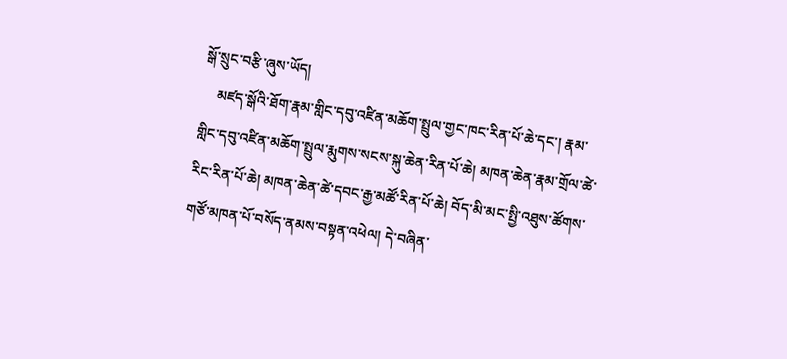སྒོ་སྲུང་བརྩི་ཞུས་ཡོད།
    མཛད་སྒོའི་ཐོག་རྣམ་གླིང་དབུ་འཛིན་མཆོག་སྤྲུལ་གྱང་ཁང་རིན་པོ་ཆེ་དང་། རྣམ་གླིང་དབུ་འཛིན་མཆོག་སྤྲུལ་རྨུགས་སངས་སྐུ་ཆེན་རིན་པོ་ཆེ། མཁན་ཆེན་རྣམ་གྲོལ་ཚེ་རིང་རིན་པོ་ཆེ། མཁན་ཆེན་ཚེ་དབང་རྒྱ་མཚོ་རིན་པོ་ཆེ། བོད་མི་མང་སྤྱི་འཐུས་ཚོགས་གཙོ་མཁན་པོ་བསོད་ནམས་བསྟན་འཕེལ། དེ་བཞིན་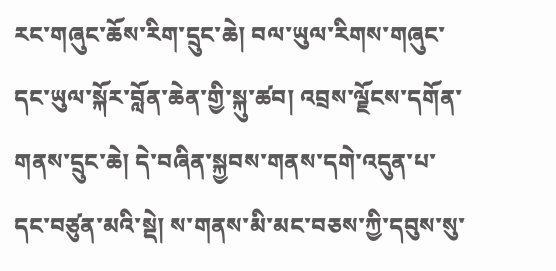རང་གཞུང་ཆོས་རིག་དྲུང་ཆེ། བལ་ཡུལ་རིགས་གཞུང་དང་ཡུལ་སྐོར་བློན་ཆེན་གྱི་སྐུ་ཚབ། འབྲས་ལྗོངས་དགོན་གནས་དྲུང་ཆེ། དེ་བཞིན་སྐྱབས་གནས་དགེ་འདུན་པ་དང་བཙུན་མའི་སྡེ། ས་གནས་མི་མང་བཅས་ཀྱི་དབུས་སུ་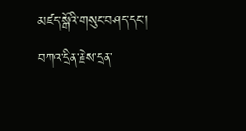མཛད་སྒོའི་གསུང་བཤད་དང་། བཀའ་དྲིན་རྗེས་དྲན་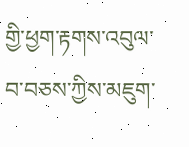གྱི་ཕྱག་རྟགས་འབུལ་བ་བཅས་ཀྱིས་མཇུག་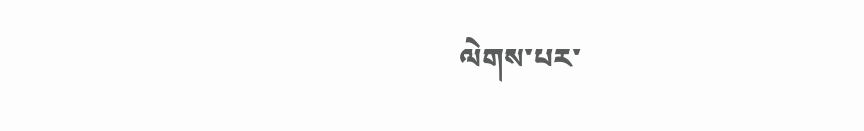ལེགས་པར་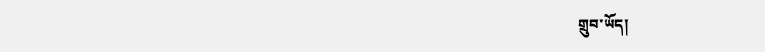གྲུབ་ཡོད།